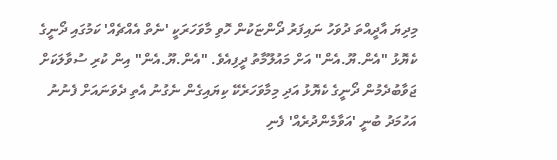މިދިޔަ އާދީއްތަ ދުވަހު ނައިފަރު ދޯންޏަކުން ހޮވި މާވަހަރަކީ 'ނެތް އެއްޗެއް' ކަމުގައި ދޯނީގެ ކެޔޮޅު "އެން.ޔޫ.އެން" އަށް މައުލޫމާތު ދީފިއެވެ. "އެން.ޔޫ.އެން" އިން ކުރި ސުވާލަކަށް ޖަވާބުދެމުން ދޯނީގެ ކެޔޮޅު އަދި މިމާވަހަރެކޭ ކިޔައިގެން ނެގުނު އެތި ދެވަނައަށް ފެނުނު އަހުމަދު ބުނީ 'އަވާމެންދުރެއް' ފެނި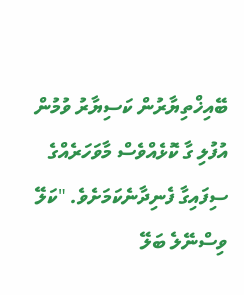ބޭއިޚްތިޔާރުން ކަސިޔާރު ވުމުން އުފުލި ގާ ކޮޅެއްވެސް މާވަހަރެއްގެ ސިފައިގާ ފެނިދާނެކަމަށެވެ. "ކަލޭ ވިސްނޭލެ ބަލޭ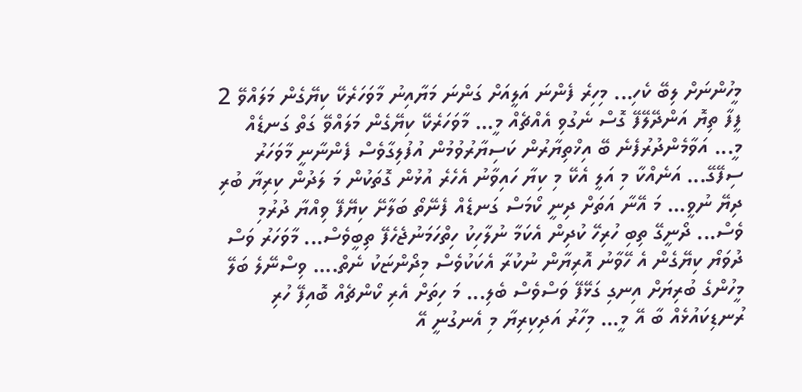މީހުންނަށް ލިބޭ ކެހި... މިހިރެ ފެންނަ އަލީއަށް ގަންނަ މަޔާއިނު މާވަހަރެކޭ ކިޔޭގެން މަލައްވޭ 2 ފީފާ ތިޔޮ އަންދޭލޭފޭ ގޮސް ނެގުވި އެއްޗެއް މީ... މާވަހަރެކޭ ކިޔޭގެން މަލައްވޭ ގަތް ގަނޑެއް މީ... އަވާމެންދުރުފެނެ ބޭ އިޚްތިޔާރުން ކަސިޔާރުވުމުން އުފުލިގާވެސް ފެންނާނީ މާވަހަރު ސިފޭގޭ... އަނެއްކާ މި އަލީ އެކޭ މި ކިޔާ ހައިވާނު އެހެރެ އުޅުން ގޮތަކުން މަ ލަދުން ކިރިޔާ ބުރި ދިޔޭ ނުވީ... މަ އޭނާ އަތަށް ދިނީ ކޯމަސް ގަނޑެއް ފެނޭތޯ ބަލާށޭ ކިޔޭފޭ ވިއްޔާ ދުރުމި ވެސް... ދޯނީގޭ ތިބި ހުރިހޭ ކުދިން އެކަމާ ނުލާހިކު ހިތްހަމަނުޖެހެފޭ ތިބީވެސް... މާވަހަރު ވަސް ދުވަޔޯ ކިޔޭގެން އެ ހޭވާނު އޮރިޔާން ނުކުރާ އެކަކުވެސް މިދޯންޏަކު ނެތް.... ވިސްނޭލެ ބަލޭ މީހުންގެ ބުރިޔަށް އިނގި ގަޅޭފޭ ވަސްވެސް ބެލި... މަ ހިތަށް އެރި ކޯންޗެއް ބޮއިފޭ ހުރި ރުނޑިކައުޅެއް ބާ އޭ މީ... މިހާރު އަދިކިރިޔާ މި އެނގުނީ އޭ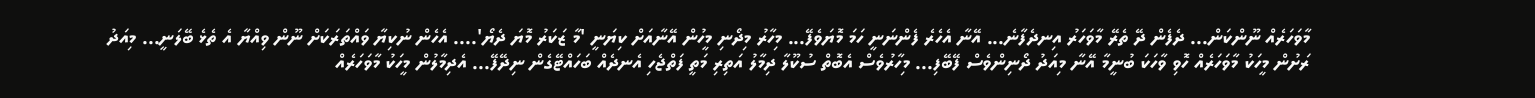މާވަހަރެއް ނޫންކަން... ދެފެން ދޭ ތެރޭ މާވަހަރު އިނދެފާނެ... އޭނާ އެހެރެ ފެންނަނީ ހަމަ މޮޔަވެފޭ... މިހާރު މިދޯނި މީހުން އޭނާއަށް ކިޔަނީ 'މާ ޒަކަރު މޮޔަ ދެޔޯ'.... އެހެން ނުކިޔާ ވައްތަރަކަށް ނޫން ވިއްޔާ އެ ތެޅެ ބޭލަނީ... މިއަދު ރަށުން މީހަކު މާވަހަރެއް ހޮވި ވާހަކަ ބުނީމާ އޭނާ މިއަދު ދޯނިންވެސް ފޭބޭފި... މިހާރުވެސް އެބޮތް ސުކޫލާ ދިމާލު އަތިރި މަތީ ފަތްޖެހި އެނދެއް ބަހައްޓޭގެން ނިދޭފޭ... އެދިމާލުން މީހަކު މާވަހަރެއް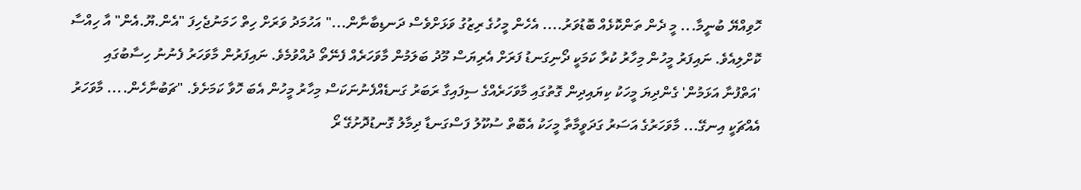ހޮވިއްޔޭ ބުނީމާ... މީ ދެން ތަންކޮޅެއް ބޮޑުވަރު.... އެހެން މީހުގެ ރިޒުގު ވަޅަށްވެސް ދަނޑިބާނާން..." އަހުމަދު ވަރަށް ހިތް ހަމަނުޖެހިފަ "އެން.ޔޫ.އެން" އާ ހިއްސާ ކޮށްލިއެވެ. ނައިފަރު މީހުން މިހާރު ކުރާ ކަމަކީ ދޯނިގަނޑު ފަރަށް އެރިޔަސް މޫދު ބަލަމުން މާވަހަރެއް ފެނޭތޯ ދުއްވުމެވެ. ނައިފަރުން މާވަހަރު ފެނުނު ހިސާބުގައި 'އަތްފުނާ އަޅަމުން' ގެންދިޔަ މީހަކު ކިޔައިދިން ގޮތުގައި މާވަހަރެއްގެ ސިފައިގާ ރަބަރު ގަނޑެއްފެނުނަކަސް މިހާރު މީހުން އެބަ ހޮވާ ކަމަށެވެ. "ޗަބުނާހެން.... މާވަހަރު އެއްޗަކީ އިނގޭ... މާވަހަރުގެ އަސަރު ގަދަވީމާތާ މީހަކު އެބޮތް ސުކޫލު ފަސްގަނޑާ ދިމާލު ގޮނޑުދޮށުގޭ ރޯ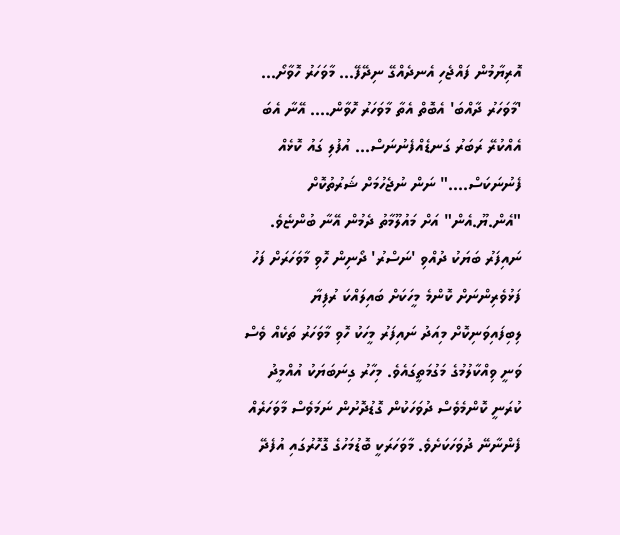އޮރިޔާމުން ފައްޖެހި އެނދެއްގޭ ނިދޭފޭ... މާވަހަރު ހޮވާށޯ... 'މާވަހަރު ދާއްބަ' އެބޮތް އެތާ މާވަހަރު ހޮވާން.... އޭނާ އެބަ އެއްކުރޭ ރަބަރު ގަނޑެއްފެނުނަސް... އުފުލި ގައު ކޮޅެއް ފެނުނަކަސް...." ނަން ނުޖެހުމަށް ޝަރުތުކޮށް "އެން.ޔޫ.އެން" އަށް މައުލޫމާތު ދެމުން އޭނާ ބުންޏެވެ. ނައިފަރު ބަޔަކު ދުއްވި 'ނަސްރު' ދޯނިން ހޮވި މާވަހަރަށް ފަހު ފަޅުވެރިންނަށް ކޮންމެ މީހަކަށް ބައިލައްކަ ރުފިޔާ ލިބިފައިވަނިކޮށް މިއަދު ނައިފަރު މީހަކު ހޮވި މާވަހަރު ތަކެއް ވެސް ވަނީ ވިއްކާލުމުގެ މަގުމަތީގައެވެ. މިހާރު ގިނަބަޔަކު އުއްމީދު ކުރަނީ ކޮންމެވެސް ދުވަހަކުން ގޮޑުދޮށުން ނަމަވެސް މާވަހަރެއް ފެންނާނޭ ދުވަހަކަށެވެ. މާވަހަރަކީ ބޮޑުމަހުގެ ގޮހޮރުގައި އުފެދޭ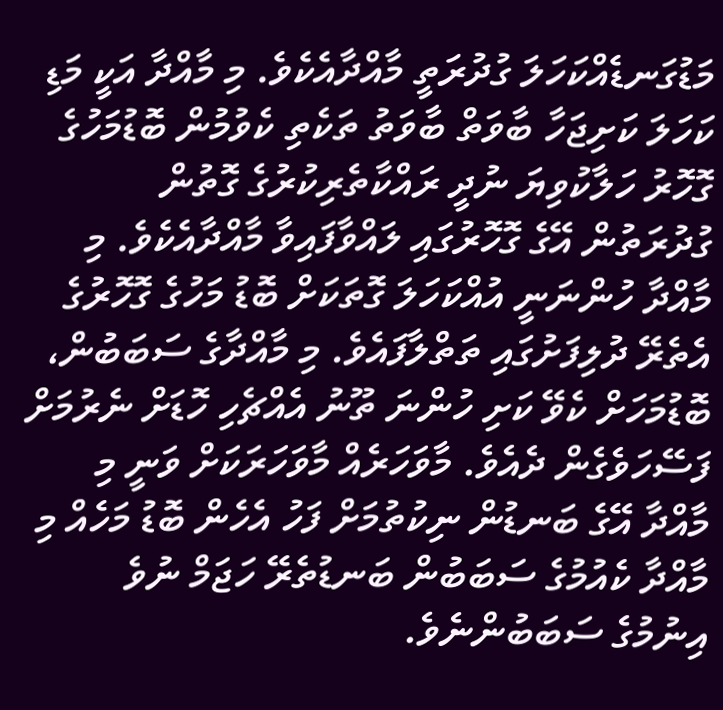މަޑުގަނޑެއްކަހަލަ ގުދުރަތީ މާއްދާއެކެވެ. މި މާއްދާ އަކީ މަޑި ކަހަލަ ކަށިޖަހާ ބާވަތް ބާވަތު ތަކެތި ކެވުމުން ބޮޑުމަހުގެ ގޮހޮރު ހަލާކުވިޔަ ނުދީ ރައްކާތެރިކުރުގެ ގޮތުން ގުދުރަތުން އޭގެ ގޮހޮރުގައި ލައްވާފައިވާ މާއްދާއެކެވެ. މި މާއްދާ ހުންނަނީ އުއްކަހަލަ ގޮތަކަށް ބޮޑު މަހުގެ ގޮހޮރުގެ އެތެރޭ ދުލިފަށުގައި ތަތްލާފައެވެ. މި މާއްދާގެ ސަބަބުން، ބޮޑުމަހަށް ކެވޭ ކަށި ހުންނަ ތޫނު އެއްޗެހި ހޮޑަށް ނެރުމަށް ފަސޭހަވެގެން ދެއެވެ. މާވަހަރެއް މާވަހަރަކަށް ވަނީ މި މާއްދާ އޭގެ ބަނޑުން ނިކުތުމަށް ފަހު އެހެން ބޮޑު މަހެއް މި މާއްދާ ކެއުމުގެ ސަބަބުން ބަނޑުތެރޭ ހަޖަމް ނުވެ އިނުމުގެ ސަބަބުންނެވެ.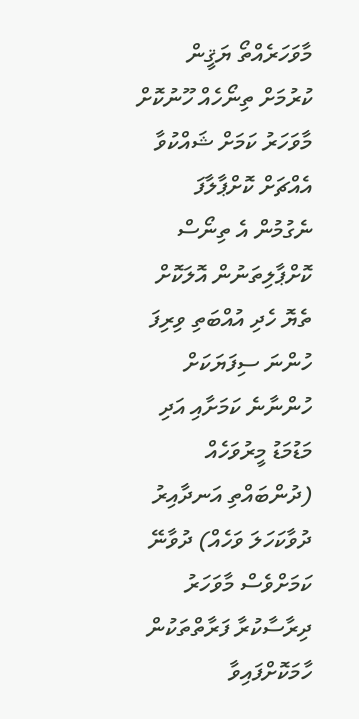މާވަހަރެއްތޯ ޔަޤީން ކުރުމަށް ތިނޯހެއް ހޫނުކޮށް މާވަހަރު ކަމަށް ޝައްކުވާ އެއްޗަށް ކޮށްޕާލާފަ ނެގުމުން އެ ތިނޯސް ކޮށްޕާލިތަނުން އޮލަކޮށް ތެޔޮ ހެދި އުއްބަތި ވިރިފަ ހުންނަ ސިފަޔަކަށް ހުންނާނެ ކަމަށާއި އަދި މަޑުމަޑު މީރުވަހެއް (ދުންބައްތި އަނދާއިރު ދުވާކަހަލަ ވަހެއް) ދުވާނޭ ކަމަށްވެސް މާވަހަރު ދިރާސާކުރާ ފަރާތްތަކުން ހާމަކޮށްފައިވާ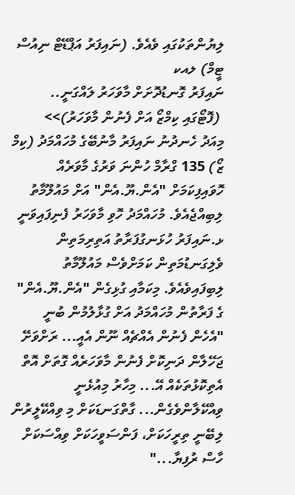ލިޔުންތަކުގައި ވެއެވެ. (ނައިފަރު އަޕްޑޭޓް ނިއުސް ޓީމް) ލއކ
ނައިފަރު ގޮނޑުދޮށަށް މާވަހަރު ލައްގަނީ..
 (ފޮޓޯގައި ކިމްޒޯ އަށް ފެނުން މާވަހަރު)>>
މިއަދު ހެނދުނު ނައިފަރު މާނުބޭގެ މުހައްމަދު (ކިމް ޒޯ) 135 ގްރާމް ހުންނަ ވަރުގެ މާވަރެއް ހޮވައިފިކަމަށް "އެން.ޔޫ.އެން" އަށް މައުލޫމާތު ލިބިއްޖެއެވެ. މުހައްމަދު ހޮވި މާވަހަރު ފެނިފައިވަނީ ޅ.ނައިފަރު ހުޅަނގުފަރާތު އަތިރިމަތިން ވެލިގަނޑުމަތިން ކަމަށްވެސް މައުލޫމާތު ލިބިފައިވެއެވެ. މިކަމާއި ގުޅިގެން "އެން.ޔޫ.އެން" ގެ ފަރާތުން މުހައްމަދު އަށް ގުޅާލުމުން ބުނީ "އެހެން ފެނުން އެއްޗެއް ނޫން އެއީ... ރަށްވަށޭ ޖަހޭލާން ދަނިކޮށް ފެނުން މާވަހަރެއް ގޮތަށް އޮތް އެތިކޮޅުތަކެއް އޭ... މިހާރު މިއުޅެނީ ވިއްކޭލާންވެގެން... ގާތްގަނޑަކަށް މި ވިއްކޭލީރުން ލިބޭނީ ތިރީހަކަށް، ފަންސަވީހަކަށް ވިއްސަކަށް ހާސް ރުފިޔާ..."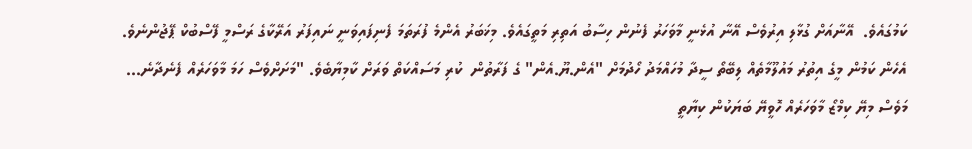ކަމުގައެވެ.  އޭނާއަށް ގުޅާލި އިރުވެސް އޭނާ އުޅެނީ މާވަހަރު ފެނުން ހިސާބު އަތިރި މަތީގައެވެ. މިޚަބަރު އެންމެ ފުރަތަމަ ފެނިފައިވަނީ ނައިފަރު އަރޭކާގެ ރަސްމީ ފޭސްބުކް ޕޭޖުންނެވެ. އެހެން ކަމުން މީގެ އިތުރު މައުލޫމާތެއް ލިބޭތޯ ސީދާ މުހައްމަދު ހޯދުމަށް "އެން.ޔޫ.އެން" ގެ ފަރާތުން  ކުރި މަސައްކަތް ވަރަށް ކާމިޔާބެވެ. "މަށަށްވެސް ހަމަ މާވަހަރެއް ފެނެދާނެ... މަވެސް މިޔޭ ކިމްޒޯ މާވަހަރެއް ހޮވީޔޭ ބަޔަކުން ކިޔާތީ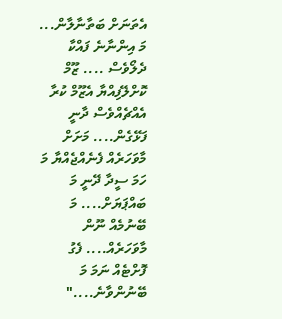އެތަނަށް ބަތާނާލާން... މަ އިންނާނެ ފައްކާ ދެލޯވެސް .... ޒޫމް ކޮށްލޭފިއްޔާ އެޒޫމް ކުރާ  އެއްޗެއްވެސް ދާނީ ފަޅޭގެން.... މަށަށް މާވަހަރެއް ފެނެއްޖެއްޔާ މަ ހަމަ ސީދާ ދޭނީ މަ ބައްޕަޔަށް.... މަ ބޭނުމެއް ނޫން މާވަހަރެއް.... ފެގު ފޮށްޓެއް ނަމަ މަ ބޭނުންވާނެ...."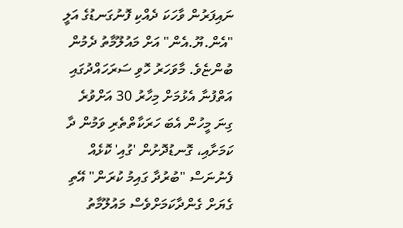ނައިފަރުން ވާހަކަ ދެއްކި ފޮނުގަނޑުގެ އަލީ "އެން.ޔޫ.އެން" އަށް މައުލޫމާތު ދެމުން ބުންޏެވެ. މާވަހަރު ހޮވި ސަރަހައްދުގައި އަތްފުނާ އެޅުމަށް މިހާރު 30 އަށްވުރެ ގިނަ މީހުން އެބަ ހަރަކާތްތެރި ވަމުން ދާ ކަމަށާއި، ގޮނޑުދޮށުން 'ގުއި' ކޮޅެއް ފެނުނަސް "ބުރުދާ ގައިމު ކުރަން" އޭތި ގެޔަށް ގެންދާކަމަށްވެސް މައުލޫމާތު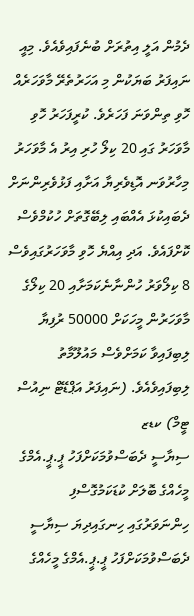ދެމުން އަލީ އިތުރަށް ބުނެފައިވެއެވެ. މިއީ ނައިފަރު ބަޔަކުން މި އަހަރުތެރޭ މާވަހަރެއް ހޮވި ތިންވަނަ ފަހަރެވެ. ކުރީފަހަރު ހޮވި މާވަހަރު ގައި 20 ކިލޯ ހުރި އިރު އެ މާވަހަރު މިހާރުވަނ އޮޑިވެރިޔާ އަށާއި ފަޅުވެރިންނަށް ދެބައިކުޅަ އެއްބައި ލިބޭގޮތަށް ހުކުމްވެސް ކޮށްފައެވެ. އަދި އިއްޔެ ހޮވި މާވަހަރުގައިވެސް 8 ކިލޯވަރު ހުންނާނެކަމަށާއި 20 ކިލޯގެ މާވަހަރުން މީހަކަށް 50000 ރުފިޔާ ލިބިފައިވާ ކަމަށްވެސް މައުލޫމާތު ލިބިފައިވެއެވެ. (ނައިފަރު އަޕްޑޭޓް ނިއުސް ޓީމް) ކޑޒ
ސިޔާސީ ދެބަސްވުމަކަށްފަހު ޕީ.ޕީ.އެމްގެ މީހެއްގެ ބޮލަށް ކުޑަކަމުގޮސްފި
ހިންނަވަރުގައި ހިނގައިދިޔަ ސިޔާސީ ދެބަސްވުމަކަށްފަހު ޕީ.ޕީ.އެމްގެ މީހެއްގެ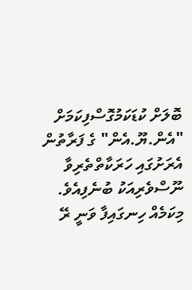ބޮލަށް ކުޑަކަމުގޮސްފިކަމަށް  "އެން.ޔޫ.އެން" ގެ ފަރާތުން އެރަށުގައި ހަރަކާތްތެރިވާ ނޫސްވެރިއަކު ބުނެފިއެވެ. މިކަމެއް ހިނގައިފާ ވަނީ ރޭ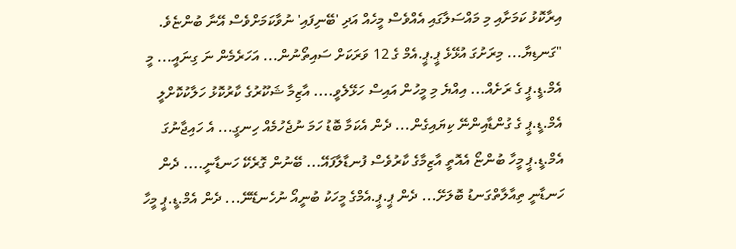އިރާކޮޅު ކަމަށާއި މި މައްސަލާގައި އެއްވެސް މީހެއް އަދި 'ބޭނިފައި' ނުވާކަމަށްވެސް އޭނާ ބުންޏެވެ. "ގަނޑިޔާ... މިރަށުގަ އުޅޭޅެ ޕީ.ޕީ.އެމް ގެ 12 ވަރަކަށް ސައިތޯނުން... އަހަރެމެން ނަ ގިނައީ... މީ އެމް.ޑީ.ޕީ ގެ ރަށެއް... އިއްޔެ މި މީހުން އައިސް ހަޅޭލެވީ.... އާޒިމާ ޝަކޫރުގެ ކާރުކޮޅު ހަލާކުކޮށްލީ އެމް.ޑީ.ޕީ ގެ ގުންޑާއިންނޭ ކިޔައިގެން... ދެން އެކަމާ ބޮޑު ހަމަ ނުޖެހުމެއް ހިނގީ... އެ ހައިޖާނުގަ އެމް.ޑީ.ޕީ މީހާ ބުންޏޯ އެއޮތީ އާޒިމާގެ ކާރުވެސް ފުނޑާލާފައޭ... ބޭނުން ގޮރެކޭ ހަނޑާނީ.... ދެން ހަނޑާނީ ތިއާލާތްގަނޑު ބޮލަށޭ... ދެން ޕީ.ޕީ.އެމްގެ މީހަކު ބުނީއޯ ނުހެނޑޭނޭ... ދެން އެމް.ޑީ.ޕީ މީހާ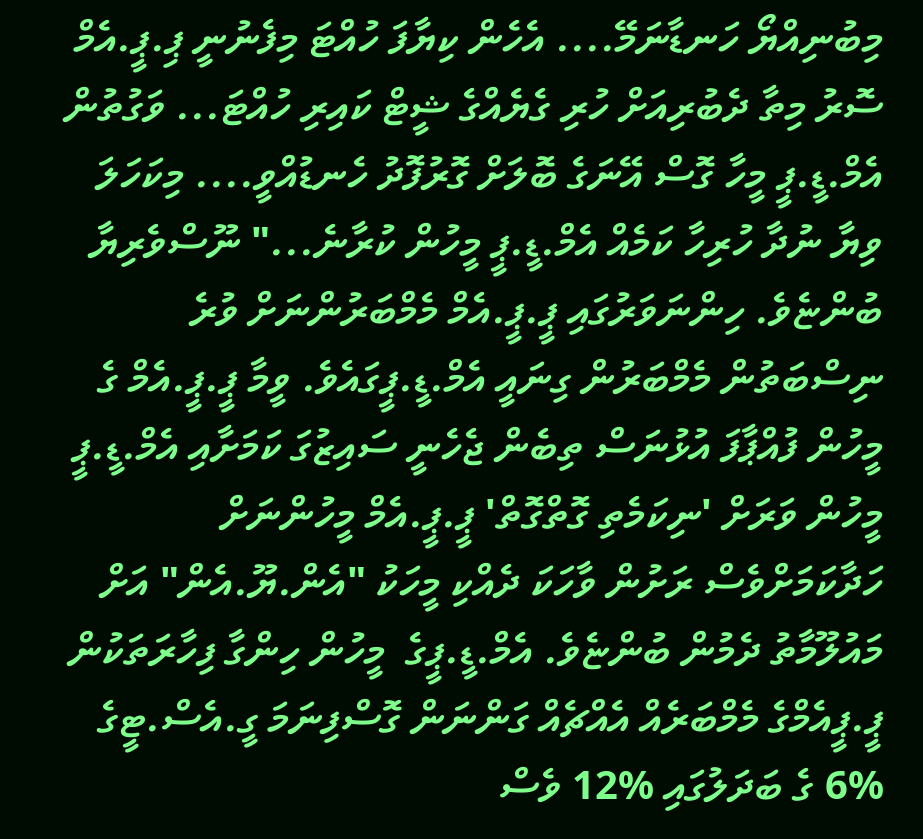މިބުނިއްޔޯ ހަނޑާނަމޭ.... އެހެން ކިޔާފަ ހުއްޓަ މިފެނުނީ ޕި.ޕީ.އެމް ސޮރު މިތާ ދެބުރިއަށް ހުރި ގެޔެއްގެ ޝީޓް ކައިރި ހުއްޓަ... ވަގުތުން އެމް.ޑީ.ޕީ މީހާ ގޮސް އޭނަގެ ބޮލަށް ގޮރުފޮދު ހެނޑުއްވީ.... މިކަހަލަ ވިޔާ ނުދާ ހުރިހާ ކަމެއް އެމް.ޑީ.ޕީ މީހުން ކުރާނެ..." ނޫސްވެރިޔާ ބުންޏެވެ. ހިންނަވަރުގައި ޕީ.ޕީ.އެމް މެމްބަރުންނަށް ވުރެ ނިސްބަތުން މެމްބަރުން ގިނައީ އެމް.ޑީ.ޕީގައެވެ. ވީމާ ޕީ.ޕީ.އެމް ގެ މީހުން ފުއްޕާފަ އުޅުނަސް ތިބެން ޖެހެނީ ސައިޒުގަ ކަމަށާއި އެމް.ޑީ.ޕީ މީހުން ވަރަށް 'ނިކަމެތި ގޮތްގޮތް' ޕީ.ޕީ.އެމް މީހުންނަށް ހަދާކަމަށްވެސް ރަށުން ވާހަކަ ދެއްކި މީހަކު "އެން.ޔޫ.އެން" އަށް މައުލޫމާތު ދެމުން ބުންޏެވެ. އެމް.ޑީ.ޕީގެ  މީހުން ހިންގާ ފިހާރަތަކުން ޕީ.ޕީއެމްގެ މެމްބަރެއް އެއްޗެއް ގަންނަން ގޮސްފިނަމަ ގީ.އެސް.ޓީގެ %6 ގެ ބަދަލުގައި %12 ވެސް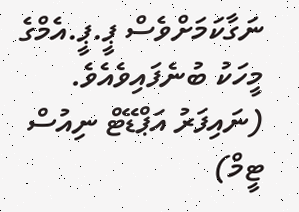ނަގާކަމަށްވެސް ޕީ.ޕީ.އެމްގެ މީހަކު ބުނެފައިވެއެވެ.
(ނައިފަރު އަޕްޑޭޓް ނިއުސް ޓީމް)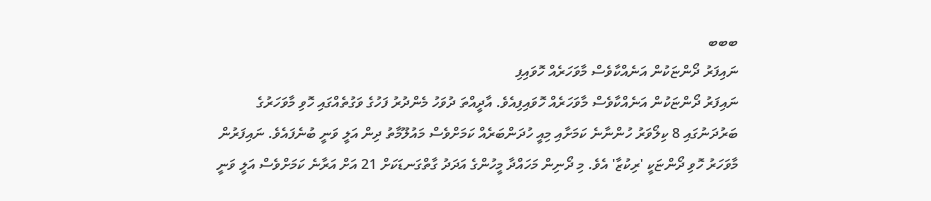ބބބ
ނައިފަރު ދޯންޏަކުން އަނެއްކާވެސް މާވަހަރެއް ހޮވައިފި
ނައިފަރު ދޯންޏަކުން އަނެއްކާވެސް މާވަހަރެއް ހޮވައިފިއެވެ. އާދީއްތަ ދުވަހު މެންދުރު ފަހުގެ ވަގުތެއްގައި ހޮވި މާވަހަރުގެ ބަރުދަނުގައި 8 ކިލޯވަރު ހުންނާނެ ކަމަށާއި މިއީ ހުދަންބަރެއް ކަމަށްވެސް މައުލޫމާތު ދިން އަލީ ވަނީ ބުނެފައެވެ. ނައިފަރުން މާވަހަރު ހޮވި ދޯންޏަކީ 'ރިކުޒާ' އެވެ. މި ދޯނިން މަހައްދާ މީހުންގެ އަދަދު ގާތްގަނޑަކަށް 21 އަށް އަރާނެ ކަމަށްވެސް އަލީ ވަނީ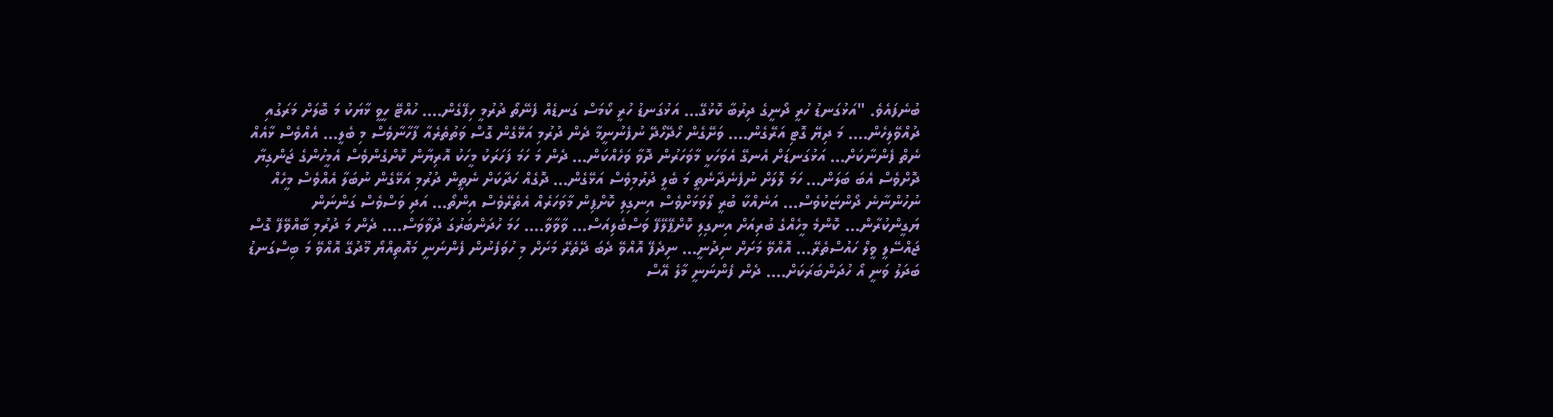ބުނެފައެވެ. "އަޅުގަނޑު ހުރީ ދޯނީގެ ދިރުބާ ކޮޅުގޭ... އަޅުގަނޑު ހުރީ ކޯމަސް ގަނޑެއް ފެނޭތޯ ދުރުމީ ހިފޭގެން.... ހުއްޓޭ ހީވީ ޅާޔަކު މަ ބޮލަށް މަރަގުއި ދުއްވޭލިހެން.... މަ ދިޔޭ ގޮޓި އަރޭގެން.... ވަށޭގެން ހޯދޭހޯދޭ ނުފެނުނީމާ ދެން ދުރުމި އަޅޭގެން ގޮސް ވަތުތެރެއާ ފާހާނާވެސް މި ބެލީ... އެއްވެސް ޅާއެއް ނެތް ފެންނާކަށް... އަޅުގަނޑަށް އެނގޭ އެވަހަކީ މާވަހަރުން ދޮވާ ވަހެއްކަން... ދެން މަ ހަމަ ފަހަރަކު މީހަކު އޮރިޔާން ކޮށްގެންވެސް އެމީހުންގެ ޖަންގިޔާ ދޮށްވެސް އެބަ ބަލަން... ހަމަ ލޮލަށް ނުފެނެދާނެތީ މަ ބެލީ ދުރުމިވެސް އަޅޭގެން... ދޮގެއް ހަދާކަށް ނެތީން ދުރުމި އަޅޭގެން ނުބަލާ އެއްވެސް މީހެއް ނުހުންނާނެ ދޯންޏަކުވެސް... އަނެއްކާ ބުރީ ލޯވަޅަށްވެސް އިނގިލި ކޮށްޕިން މާވަހަރެއް އެތެރޭވެސް އިންތޯ... އަދި ވަސްވެސް ގަންނަން ޔަގީންކުރާން... ކޮންމެ މީހެއްގެ ބުރިއަށް އިނގިލި ކޮށްޕޭލޭފޭ ވަސްބެލިއަސް... ވާވާވާ.... ހަމަ ހުދަންބަރުގަ ދުވާވަސް.... ދެން މަ ދުރުމި ބާއްވޭފޭ ގޮސް ޖައްސޭލީ ވީލް ހައުސްތެރޭ... އޮއްވޭ މަށަށް ނިދުނީ... ނިދެފޭ އޮއްވޭ ދެބަ ދޭތެރޭ މަށަށް މި ހުވަފެނުން ފެންނަނީ މައޮތިއްޔޯ މޫދުގޭ އޮއްވޭ މަ ބިސްގަނޑު ބަދަލު ވަނީ އޯ ހުދަންބަރަކަށް.... ދެން ފެންނަނީ މާލެ އޭސް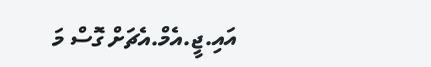އައި.ޖީ.އެމް.އެޗަށް ގޮސް މަ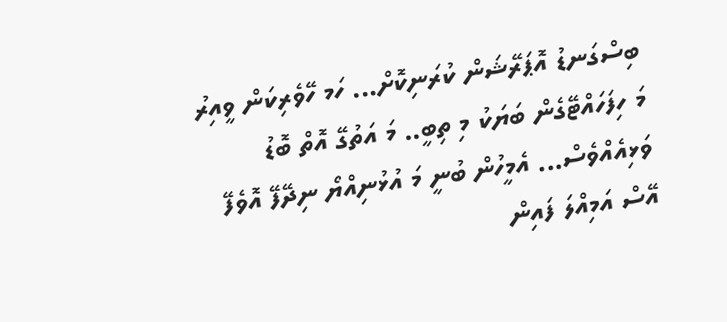ބިސްގަނޑު އޮޕަރޭޝަން ކުރަނިކޮށް... ހަމ ހޭވެރިކަން ވީއިރު މަ ހިފަހައްޓޭގެން ބަޔަކު މި ތިބީ.. މަ އަތުގޭ އޮތް ބޮޑު ވަޅިއެއްވެސް... އެމީހުން ބުނީ މަ އުޅުނިއްޔޯ ނިދޭފޭ އޮވެފޭ އޭސް އަމިއްލަ ފައިން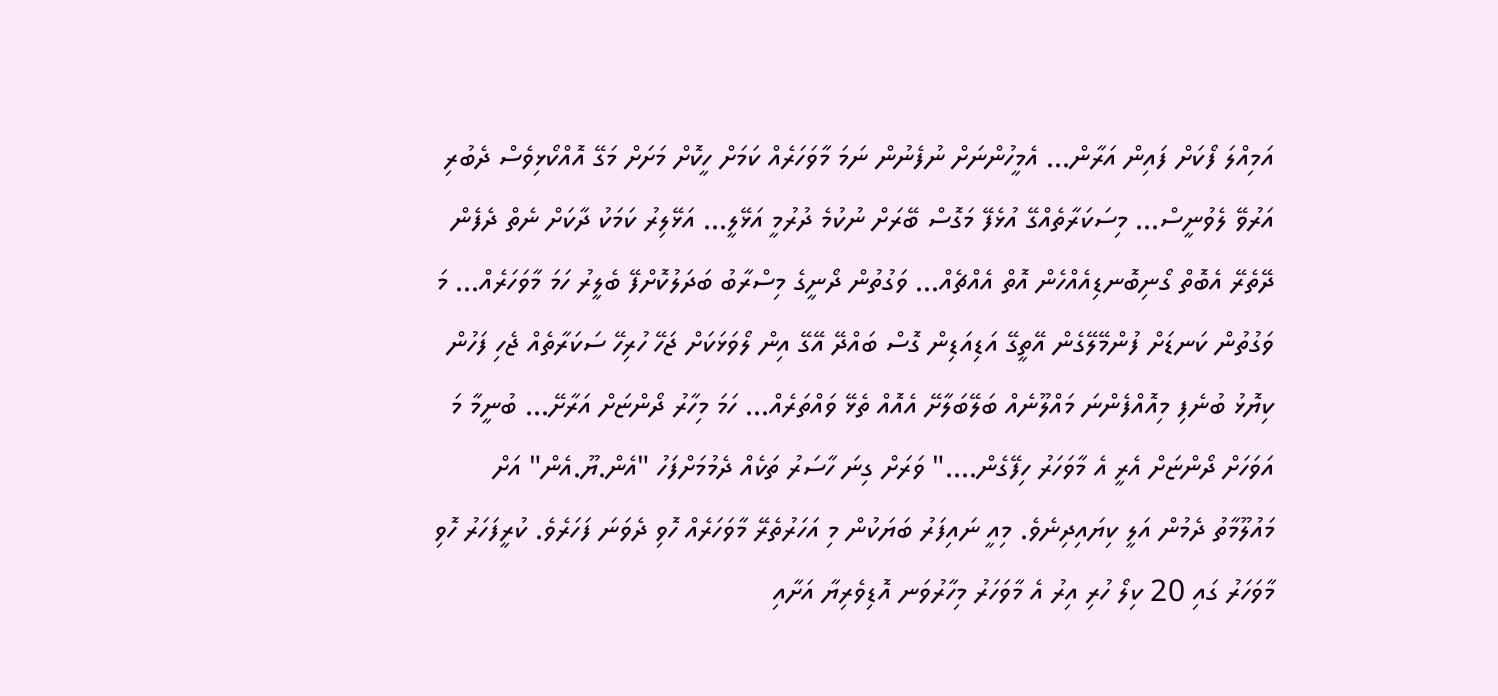އަމިއްލަ ފޯކަށް ފައިން އަރާން... އެމީހުންނަށް ނުފެނުން ނަމަ މާވަހަރެއް ކަމަށް ހީކޮށް މަށަށް މަގޭ އޮއްކޯޅިވެސް ދެބުރި އަރުވޭ ލެވުނީސް... މިސަކަރާތެއްގޭ އުޅެފޭ މަގޮސް ބޭރަށް ނުކުމެ ދުރުމީ އަޅޭލީ... އަޅޭލިރު ކަމަކު ދާކަށް ނެތް ދެފެން ދޭތެރޭ އެބޮތް ގޯނިބޮނޑިއެއްހެން އޮތް އެއްޗެއް... ވަގުތުން ދޯނީގެ މިސްރާބު ބަދަލުކޮށްފޭ ބެލީރު ހަމަ މާވަހަރެއް... މަ ވަގުތުން ކަނޑަށް ފުންމޭލޭގެން އޭތީގޭ އަޑިއަޑިން ގޮސް ބައްދޭ އޭގޭ އިން ލޯވަޅަކަށް ޖަހޭ ހުރިހޭ ސަކަރާތެއް ޖެހި ފަހުން ކިޔޮޅު ބުނެފި މިއޮއްފެންނަ މައްލޫނެއް ބަލޭބަލާށޭ އެއޮއް ތެޅޭ ވައްތަރެއް... ހަމަ މިހާރު ދޯންޏަށް އަރާށޭ... ބުނީމާ މަ އަވަހަށް ދޯންޏަށް އެރީ އެ މާވަހަރު ހިފޭގެން...." ވަރަށް ގިނަ ހާސަރު ތަކެއް ދެމުމަށްފަހު "އެން.ޔޫ.އެން" އަށް މައުލޫމާތު ދެމުން އަލީ ކިޔައިދިނެވެ. މިއީ ނައިފަރު ބަޔަކުން މި އަހަރުތެރޭ މާވަހަރެއް ހޮވި ދެވަނަ ފަހަރެވެ. ކުރީފަހަރު ހޮވި މާވަހަރު ގައި 20 ކިލޯ ހުރި އިރު އެ މާވަހަރު މިހާރުވަނ އޮޑިވެރިޔާ އަށާއި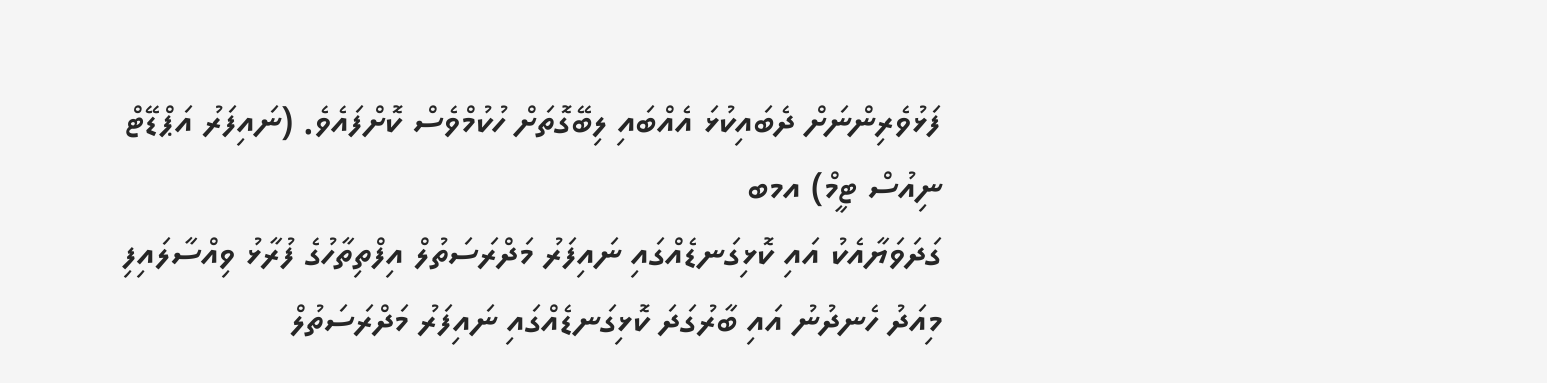ފަޅުވެރިންނަށް ދެބައިކުޅަ އެއްބައި ލިބޭގޮތަށް ހުކުމްވެސް ކޮށްފައެވެ. (ނައިފަރު އަޕްޑޭޓް ނިއުސް ޓީމް) އމބ
ގަދަވަޔާއެކު އައި ކޮޅިގަނޑެއްގައި ނައިފަރު މަދްރަސަތުލް އިފްތިތާހުގެ ފުރާޅު ވިއްސާލައިފި
މިއަދު ހެނދުނު އައި ބާރުގަދަ ކޮޅިގަނޑެއްގައި ނައިފަރު މަދްރަސަތުލް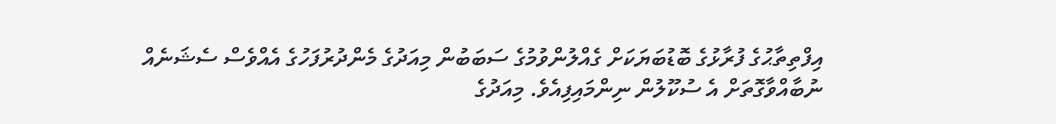އިފްތިތާޙުގެ ފުރާޅުގެ ބޮޑުބަޔަކަށް ގެއްލުންވުމުގެ ސަބަބުން މިއަދުގެ މެންދުރުފަހުގެ އެއްވެސް ސެޝަނެއް ނުބާއްވާގޮތަށް އެ ސުކޫލުން ނިންމައިފިއެވެ. މިއަދުގެ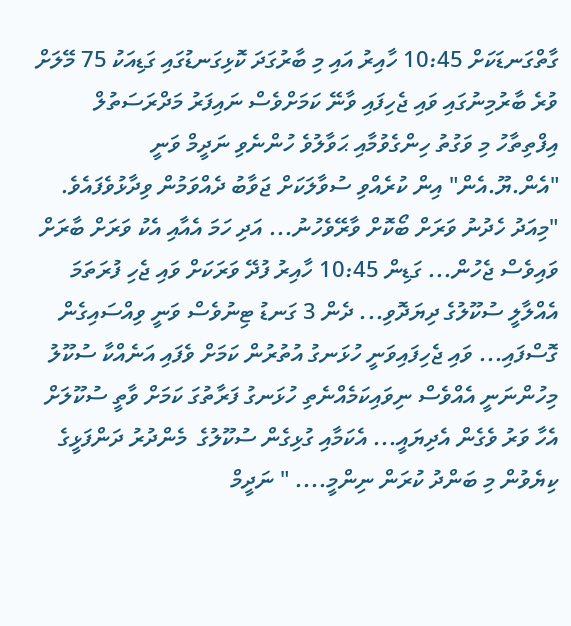ގާތްގަނޑަކަށް 10:45 ހާއިރު އައި މި ބާރުގަދަ ކޮޅިގަނޑުގައި ގަޑިއަކު 75 މޭލަށް ވުރެ ބާރުމިނުގައި ވައި ޖެހިފައި ވާނޭ ކަމަށްވެސް ނައިފަރު މަދްރަސަތުލް އިފްތިތާހު މި ވަގުތު ހިންގެވުމާއި ޙަވާލުވެ ހުންނެވި ނަދީމް ވަނީ  "އެން.ޔޫ.އެން" އިން ކުރެއްވި ސުވާލަކަށް ޖަވާބު ދެއްވަމުން ވިދާޅުވެފައެވެ. "މިއަދު ހެދުނު ވަރަށް ބޯކޮށް ވާރޭވެހުނު... އަދި ހަމަ އެއާއި އެކު ވަރަށް ބާރަށް ވައިވެސް ޖެހުން... ގަޑިން 10:45 ހާއިރު ފުދޭ ވަރަކަށް ވައި ޖެހި ފުރަތަމަ އެއްލާލީ ސުކޫލުގެ ދިޔަދޮވި... ދެން 3 ގަނޑު ޓިނުވެސް ވަނީ ވިއްސައިގެން ގޮސްފައި... ވައި ޖެހިފައިވަނީ ހުޅަނގު އުތުރުން ކަމަށް ވެފައި އަނެއްކާ ސުކޫލު މިހުންނަނީ އެއްވެސް ނިވައިކަމެއްނެތި ހުޅަނގު ފަރާތުގަ ކަމަށް ވާތީ ސުކޫލަށް އެހާ ވަރު ވެގެން އެދިޔައީ... އެކަމާއި ގުޅިގެން ސުކޫލުގެ  މެންދުރު ދަންފަޅީގެ ކިޔެވުން މި ބަންދު ކުރަން ނިންމީ.... " ނަދީމް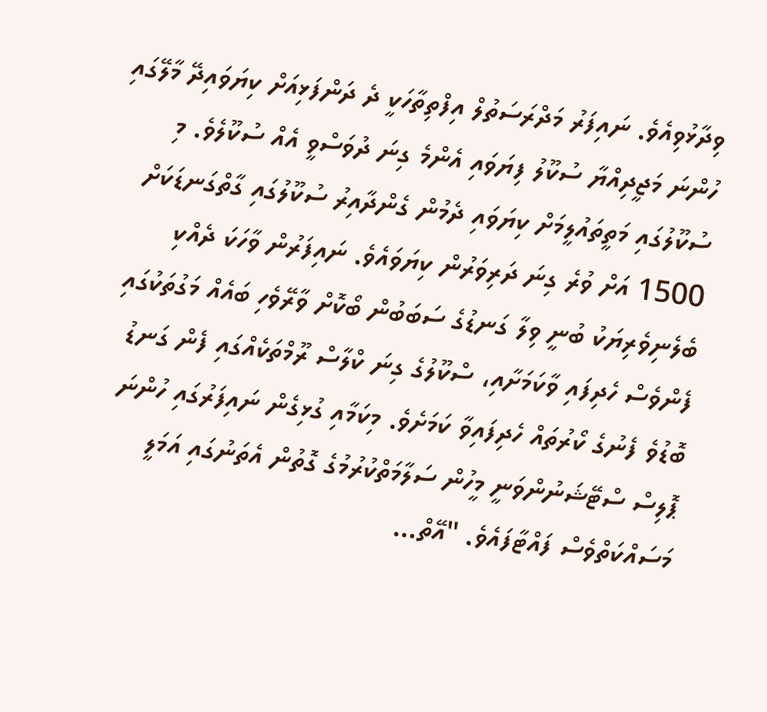ވިދާޅުވިއެވެ. ނައިފަރު މަދްރަސަތުލް އިފްތިތާހަކީ ދެ ދަންފަޅިއަށް ކިޔަވައިދޭ މާލޭގައި ހުންނަ މަޖީދިއްޔާ ސުކޫލު ފިޔަވައި އެންމެ ގިނަ ދުވަސްވީ އެއް ސުކޫލެވެ. މި ސުކޫލުގައި މަތީތައުލީމަށް ކިޔަވައި ދެމުން ގެންދާއިރު ސުކޫލުގައި ގާތްގަނޑަކަށް 1500 އަށް ވުރެ ގިނަ ދަރިވަރުން ކިޔަވައެވެ. ނައިފަރުން ވާހަކަ ދެއްކި ބެލެނިވެރިޔަކު ބުނީ ވިލާ ގަނޑުގެ ސަބަބުން ބޯކޮށް ވާރޭވެހި ބައެއް މަގުތަކުގައި ފެންވެސް ހެދިފައި ވާކަމަށާއި، ސްކޫލުގެ ގިނަ ކްލާސް ރޫމްތަކެއްގައި ފެން ގަނޑު ބޮޑުވެ ފެނުގެ ކޯރުތައް ހެދިފައިވާ ކަމަށެވެ. މިކަމާއި ގުޅިގެން ނައިފަރުގައި ހުންނަ ޕޮލިސް ސްޓޭޝަނުންވަނީ މީހުން ސަލާމަތްކުރުމުގެ ގޮތުން އެތަނުގައި އަމަލީ މަސައްކަތްވެސް ފައްޓާފައެވެ. "އޭތް...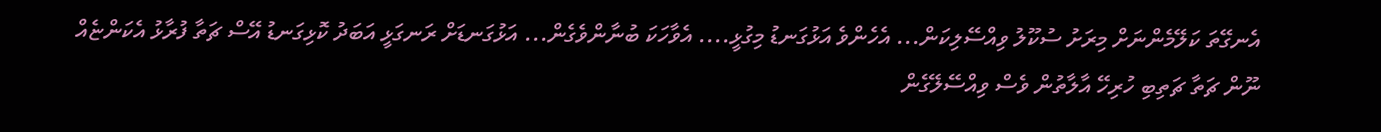އެނގޭތަ ކަލޭމެންނަށް މިރަށު ސުކޫލު ވިއްސޭލިކަން... އެހެންވެ އަޅުގަނޑު މިގުޅީ.... އެވާހަކަ ބުނާންވެގެން... އަޅުގަނޑަށް ރަނގަޅީ އަބަދު ކޮޅިގަނޑު އޭސް ޗަތާ ފުރާޅު އެކަންޏެއް ނޫން ޗަތާ ޗަތިބި ހުރިހޭ އާލާތުން ވެސް ވިއްސޭލޭގެން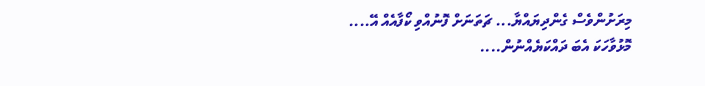މިރަށުންވެސް ގެންދިޔައްޔާ... ޗަތަނަށް ފޮނުއްވި ކޯފާއެއް އޭ.... މޮޅުވާހަކަ އެބަ ދައްކަޔެއްނުން....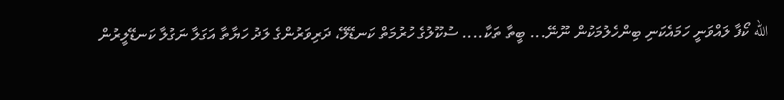الله ކޯފާ ލައްވަނީ ހަމައެކަނި ބިންހެލުމަކުން ނޫނޭ... ބީތާ ތަކާ.... ސުކޫލުގެ ހުރުމަތް ކަނޑޭލޭ، ދަރިވަރުންގެ ލަދު ހަޔާތާ އަގަލާ ނަގުލާ ކަނޑޭލީރުން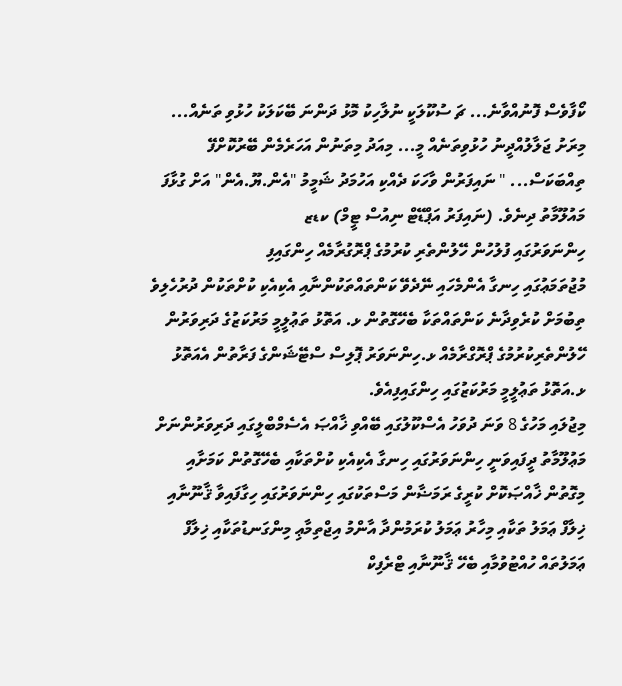ކޯފާވެސް ފޮނުއްވާނެ... ޗަ ސުކޫލަކީ ނުލާހިކު މޮޅު ދަންނަ ބޭކަލަކު ހުޅުވި ތަނެއް... މިރަށު ޖަލާލުއްދީނު ހުޅުވިތަނެއް މީ... މިއަދު މިތަނުން އަހަރެމެން ބޭރުކޮށްފޭ ތިއްބަކަސް... " ނައިފަރުން ވާހަކަ ދެއްކި އަހުމަދު ޝަމީމު "އެން.ޔޫ.އެން" އަށް ގުޅާފަ މައުލޫމާތު ދިނެވެ. (ނައިފަރު އަޕްޑޭޓް ނިއުސް ޓީމް) ކޑޒ
ހިންނަވަރުގައި ފުލުހުން ހޭލުންތެރި ކުރުމުގެ ޕްރޮގުރާމެއް ހިންގައިފި
މުޖުތަމަޢުގައި ހިނގާ އެންމެހައި ނޭދެވޭ ކަންތައްތަކުންނާއި އެކިއެކި ކުށްތަކުން ދުރުހެލިވެ ތިބުމަށް ކުރެވިދާނެ ކަންތައްތަކާ ބެހޭގޮތުން ޅ. އަތޮޅު ތަޢުލީމީ މަރުކަޒުގެ ދަރިވަރުން ހޭލުންތެރިކުރުމުގެ ޕްރޮގްރާމެއް ޅ.ހިންނަވަރު ޕޮލިސް ސްޓޭޝަންގެ ފަރާތުން އެއަތޮޅު ޅ.އަތޮޅު ތަޢުލީމީ މަރުކަޒުގައި ހިންގައިފިއެވެ.
މިޖުލައި މަހުގެ 8 ވަނަ ދުވަހު އެސްކޫލުގައި ބޭއްވި ޚާއްޞަ އެސެމްބްލީގައި ދަރިވަރުންނަށް މަޢުލޫމާތު ދީފައިވަނީ ހިންނަވަރުގައި ހިނގާ އެކިއެކި ކުށްތަކާއި ބެހޭގޮތުން ކަމަށާއި މިގޮތުން ޚާއްޞަކޮށް ކުރީގެ ރަމަޟާން މަސްތަކުގައި ހިންނަވަރުގައި ހިގާފައިވާ ޤާނޫނާއި ޚިލާފް ޢަމަލު ތަކާއި މިހާރު ޢަމަލު ކުރަމުންދާ އާންމު އިޖްތިމާޢި މިންގަނޑުތަކާއި ޚިލާފް ޢަމަލުތައް ހުއްޓުވުމާއި ބެހޭ ޤާނޫނާއި ޓްރެފިކް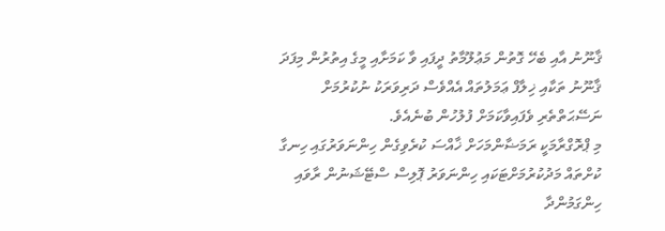ޤާނޫނު އާއި ބެހޭ ގޮތުން މަޢުލޫމާތު ދީފައި ވާ ކަމަށާއި މީގެ އިތުރުން މިފަދަ ޤާނޫނު ތަކާއި ޚިލާފް ޢަމަލުތައް އެއްވެސް ދަރިވަރަކު ނުކުރުމަށް ނަސޭޙަތްތެރި ވެފައިވާކަމަށް ފުލުހުން ބުނެއެވެ.
މި ޕްރޮގްރާމަކީ ރަމަޟާންމަހަށް ޚާއްސަ ކުރެވިގެން ހިންނަވަރުގައި ހިނގާ ކުށްތައް މަދުކުރުމަށްޓަކައި ހިންނަވަރު ޕޮލިސް ސްޓޭޝަނުން ރާވައި ހިންގަމުންދާ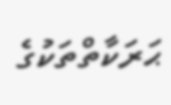ޙަރަކާތްތަކުގެ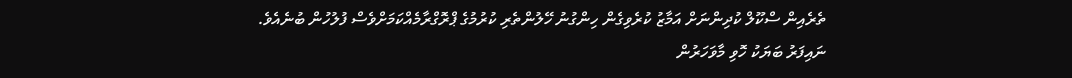ތެރެއިން ސްކޫލް ކުދިންނަށް އަމާޒު ކުރެވިގެން ހިންގުނު ހޭލުންތެރި ކުރުމުގެ ޕްރޮގްރާމެއްކަމަށްވެސް ފުލުހުން ބުނެއެވެ.
ނައިފަރު ބަޔަކު ހޮވި މާވަހަރުން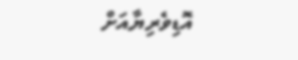އޮޑިވެރިޔާއަށް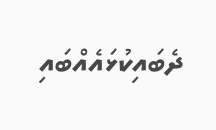ދެބައިކުޅައެއްބައި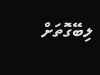ލިބޭގޮތަށް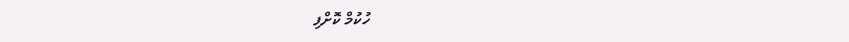ހުކުމް ކޮށްފި